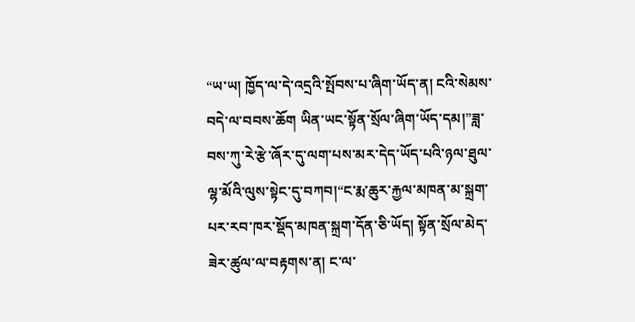“ཡ་ཡ། ཁྱོད་ལ་དེ་འདྲའི་སྤོབས་པ་ཞིག་ཡོད་ན། ངའི་སེམས་བདེ་ལ་བབས་ཆོག ཡིན་ཡང་སྟོན་སྲོལ་ཞིག་ཡོད་དམ།”ཟླ་བས་ཀུ་རེ་རྩེ་ཞོར་དུ་ལག་པས་མར་དེད་ཡོད་པའི་ཉལ་ཐུལ་ལྷ་མོའི་ལུས་སྟེང་དུ་བཀབ།“ང་རྨ་ཆུར་རྐྱལ་མཁན་མ་སྐྲག་པར་རབ་ཁར་སྡོད་མཁན་སྐྲག་དོན་ཅི་ཡོད། སྟོན་སྲོལ་མེད་ཟེར་ཚུལ་ལ་བརྟགས་ན། ང་ལ་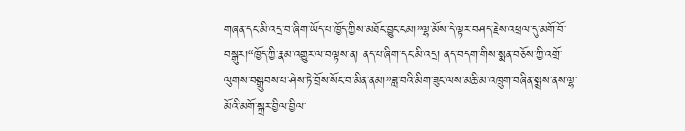གཞན་དང་མི་འདྲ་བ་ཞིག་ཡོད་པ་ཁྱོད་ཀྱིས་མཐོང་བྱུང་ངམ།”ལྷ་མོས་དེ་ལྟར་བཤད་རྗེས་འཕྲལ་དུ་མགོ་བོ་བསྒུར།“ཁྱོད་ཀྱི་རྣམ་འགྱུར་ལ་བལྟས་ན། ནད་པ་ཞིག་དང་མི་འདྲ། ནད་བདག་གིས་སྨན་བཅོས་ཀྱི་འགྲོ་ལུགས་བསྒྲུབས་པ་ཤེས་ཏེ་བྲོས་སོང་བ་མིན་ནམ།”ཟླ་བའི་མིག་ཟུང་ལས་མཆི་མ་འཁྲུག་བཞིན་སྨྲས་ནས་ལྷ་མོའི་མགོ་སྐྲར་བྱིལ་བྱིལ་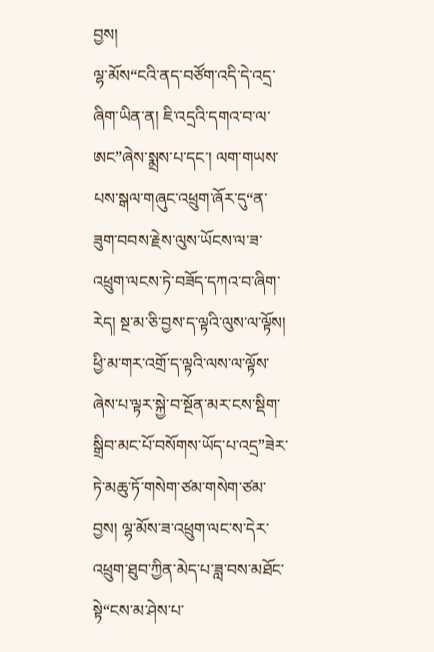བྱས།
ལྷ་མོས“ངའི་ནད་བཙོག་འདི་དེ་འདྲ་ཞིག་ཡིན་ན། ཇི་འདྲའི་དགའ་བ་ལ་ཨང”ཞེས་སྨྲས་པ་དང་། ལག་གཡས་པས་སྒལ་གཞུང་འཕྲུག་ཞོར་དུ“ན་ཟུག་བབས་རྗེས་ལུས་ཡོངས་ལ་ཟ་འཕྲུག་ལངས་ཏེ་བཟོད་དཀའ་བ་ཞིག་རེད། སྔ་མ་ཅི་བྱས་ད་ལྟའི་ལུས་ལ་ལྟོས། ཕྱི་མ་གར་འགྲོ་ད་ལྟའི་ལས་ལ་ལྟོས་ཞེས་པ་ལྟར་སྐྱེ་བ་སྔོན་མར་ངས་སྡིག་སྒྲིབ་མང་པོ་བསོགས་ཡོད་པ་འདྲ”ཟེར་ཏེ་མཆུ་ཏོ་གསེག་ཙམ་གསེག་ཙམ་བྱས། ལྷ་མོས་ཟ་འཕྲུག་ལང་ས་དེར་འཕྲུག་ཐུབ་ཀྱིན་མེད་པ་ཟླ་བས་མཐོང་སྟེ“ངས་མ་ཤེས་པ་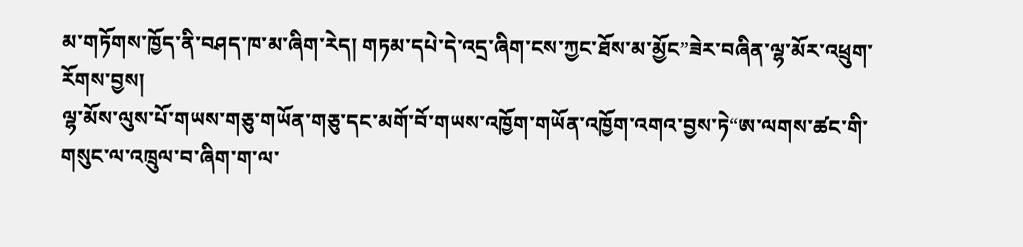མ་གཏོགས་ཁྱོད་ནི་བཤད་ཁ་མ་ཞིག་རེད། གཏམ་དཔེ་དེ་འདྲ་ཞིག་ངས་ཀྱང་ཐོས་མ་མྱོང”ཟེར་བཞིན་ལྷ་མོར་འཕྲུག་རོགས་བྱས།
ལྷ་མོས་ལུས་པོ་གཡས་གཅུ་གཡོན་གཅུ་དང་མགོ་བོ་གཡས་འཁྱོག་གཡོན་འཁྱོག་འགའ་བྱས་ཏེ“ཨ་ལགས་ཚང་གི་གསུང་ལ་འཁྲུལ་བ་ཞིག་ག་ལ་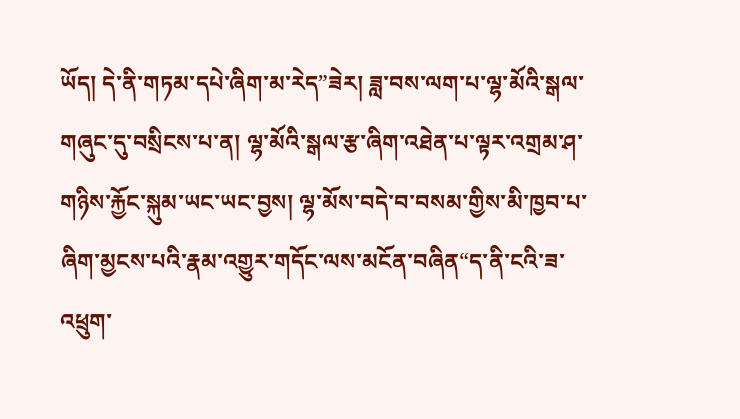ཡོད། དེ་ནི་གཏམ་དཔེ་ཞིག་མ་རེད”ཟེར། ཟླ་བས་ལག་པ་ལྷ་མོའི་སྒལ་གཞུང་དུ་བསྲིངས་པ་ན། ལྷ་མོའི་སྒལ་རྩ་ཞིག་འཐེན་པ་ལྟར་འགྲམ་ཤ་གཉིས་རྐྱོང་སྐུམ་ཡང་ཡང་བྱས། ལྷ་མོས་བདེ་བ་བསམ་གྱིས་མི་ཁྱབ་པ་ཞིག་མྱངས་པའི་རྣམ་འགྱུར་གདོང་ལས་མངོན་བཞིན“ད་ནི་ངའི་ཟ་འཕྲུག་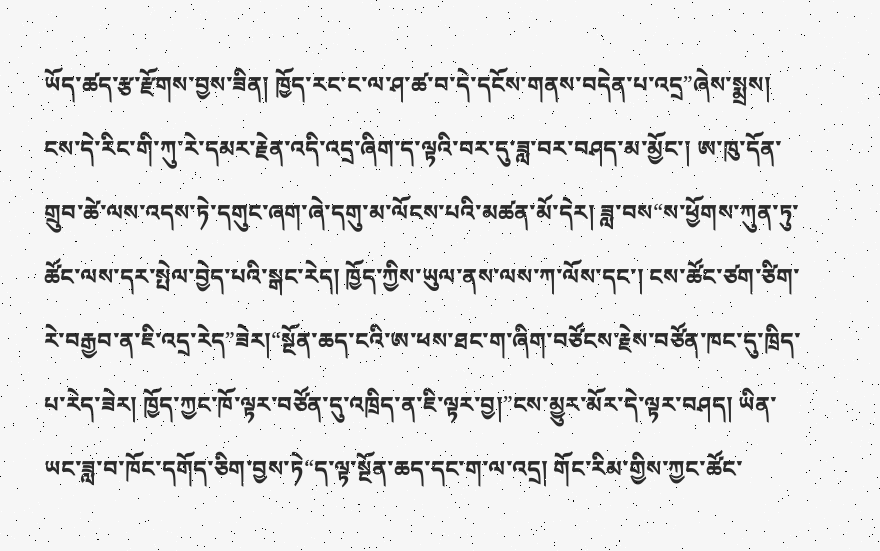ཡོད་ཚད་རྩ་རྫོགས་བྱས་ཟིན། ཁྱོད་རང་ང་ལ་ཤ་ཚ་བ་དེ་དངོས་གནས་བདེན་པ་འདྲ”ཞེས་སྨྲས།
ངས་དེ་རིང་གི་ཀུ་རེ་དམར་རྗེན་འདི་འདྲ་ཞིག་ད་ལྟའི་བར་དུ་ཟླ་བར་བཤད་མ་མྱོང་། ཨ་ཁུ་དོན་གྲུབ་ཚེ་ལས་འདས་ཏེ་དགུང་ཞག་ཞེ་དགུ་མ་ལོངས་པའི་མཚན་མོ་དེར། ཟླ་བས“ས་ཕྱོགས་ཀུན་ཏུ་ཚོང་ལས་དར་སྤེལ་བྱེད་པའི་སྒང་རེད། ཁྱོད་ཀྱིས་ཡུལ་ནས་ལས་ཀ་ལོས་དང་། ངས་ཚོང་ཙག་ཙིག་རེ་བརྒྱབ་ན་ཇི་འདྲ་རེད”ཟེར།“སྔོན་ཆད་ངའི་ཨ་ཕས་ཐང་ག་ཞིག་བཙོངས་རྗེས་བཙོན་ཁང་དུ་ཁྲིད་པ་རེད་ཟེར། ཁྱོད་ཀྱང་ཁོ་ལྟར་བཙོན་དུ་འཁྲིད་ན་ཇི་ལྟར་བྱ།”ངས་མྱུར་མོར་དེ་ལྟར་བཤད། ཡིན་ཡང་ཟླ་བ་ཁོང་དགོད་ཅིག་བྱས་ཏེ“ད་ལྟ་སྔོན་ཆད་དང་ག་ལ་འདྲ། གོང་རིམ་གྱིས་ཀྱང་ཚོང་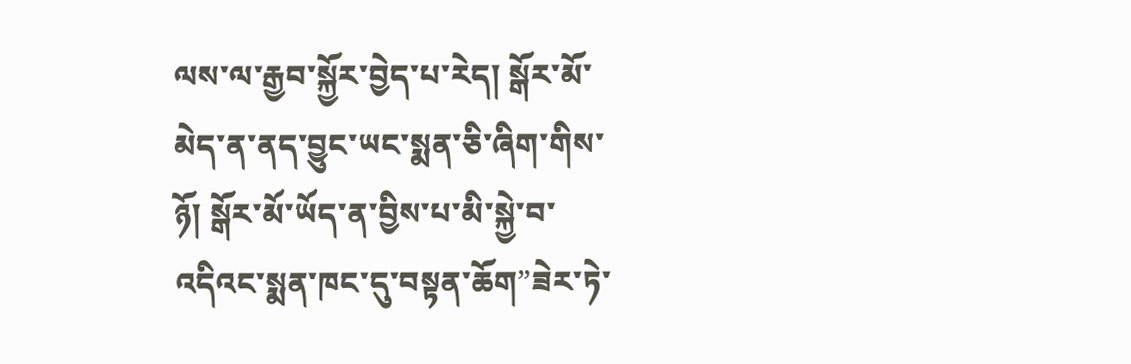ལས་ལ་རྒྱབ་སྐྱོར་བྱེད་པ་རེད། སྒོར་མོ་མེད་ན་ནད་བྱུང་ཡང་སྨན་ཅི་ཞིག་གིས་ཉོ། སྒོར་མོ་ཡོད་ན་བྱིས་པ་མི་སྐྱེ་བ་འདིའང་སྨན་ཁང་དུ་བསྟན་ཆོག”ཟེར་ཏེ་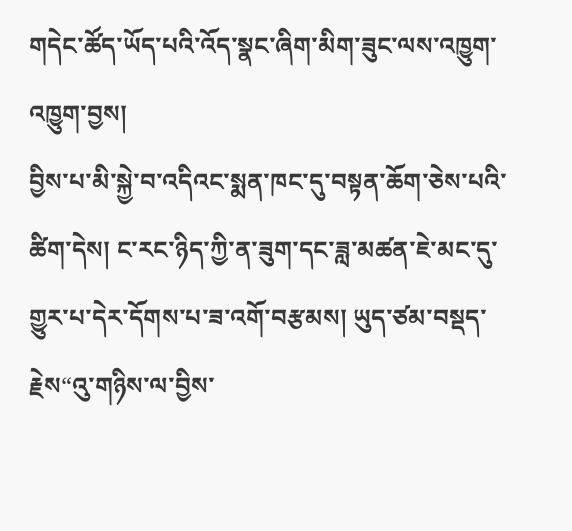གདེང་ཚོད་ཡོད་པའི་འོད་སྣང་ཞིག་མིག་ཟུང་ལས་འཁྱུག་འཁྱུག་བྱས།
བྱིས་པ་མི་སྐྱེ་བ་འདིའང་སྨན་ཁང་དུ་བསྟན་ཆོག་ཅེས་པའི་ཚིག་དེས། ང་རང་ཉིད་ཀྱི་ན་ཟུག་དང་ཟླ་མཚན་ཇེ་མང་དུ་གྱུར་པ་དེར་དོགས་པ་ཟ་འགོ་བརྩམས། ཡུད་ཙམ་བསྡད་རྗེས“འུ་གཉིས་ལ་བྱིས་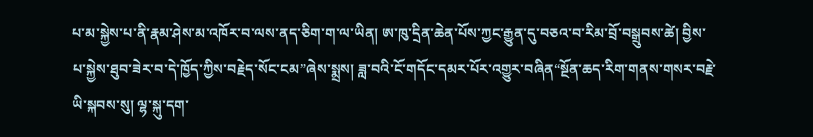པ་མ་སྐྱེས་པ་ནི་རྣམ་ཤེས་མ་འཁོར་བ་ལས་ནད་ཅིག་ག་ལ་ཡིན། ཨ་ཁུ་དྲིན་ཆེན་པོས་ཀྱང་རྒྱུན་དུ་བཅའ་བ་རིམ་བྲོ་བསྒྲུབས་ཚེ། བྱིས་པ་སྐྱེས་ཐུབ་ཟེར་བ་དེ་ཁྱོད་ཀྱིས་བརྗེད་སོང་ངམ”ཞེས་སྨྲས། ཟླ་བའི་ངོ་གདོང་དམར་པོར་འགྱུར་བཞིན“སྔོན་ཆད་རིག་གནས་གསར་བརྗེ་ཡི་སྐབས་སུ། ལྷ་སྐུ་དག་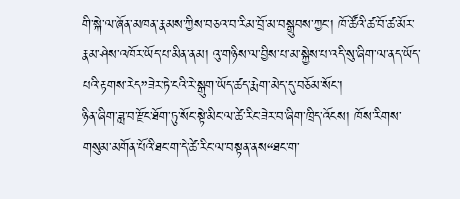གི་སྐེ་ལ་ཞོན་མཁན་རྣམས་ཀྱིས་བཅའ་བ་རིམ་བྲོ་མ་བསྒྲུབས་ཀྱང་། ཁོ་ཚོའི་ཚ་བོ་ཚ་མོར་རྣམ་ཤེས་འཁོར་ཡོད་པ་མིན་ནམ། འུ་གཉིས་ལ་བྱིས་པ་མ་སྐྱེས་པ་འདི་སུ་ཞིག་ལ་ནད་ཡོད་པའི་རྟགས་རེད”ཟེར་ཏེ་ངའི་རེ་སྒུག་ཡོད་ཚད་རྨེག་མེད་དུ་བཅོམ་སོང་།
ཉིན་ཞིག་ཟླ་བ་རྫོང་ཐོག་ཏུ་སོང་སྟེ་མིང་ལ་ཚེ་རིང་ཟེར་བ་ཞིག་ཁྲིད་འོངས། ཁོས་རིགས་གསུམ་མགོན་པོའི་ཐང་ག་དེ་ཚེ་རིང་ལ་བསྟན་ནས“ཐང་ག་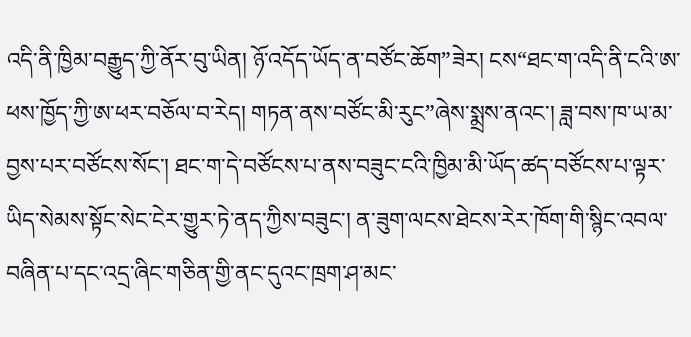འདི་ནི་ཁྱིམ་བརྒྱུད་ཀྱི་ནོར་བུ་ཡིན། ཉོ་འདོད་ཡོད་ན་བཙོང་ཆོག”ཟེར། ངས“ཐང་ག་འདི་ནི་ངའི་ཨ་ཕས་ཁྱོད་ཀྱི་ཨ་ཕར་བཅོལ་བ་རེད། གཏན་ནས་བཙོང་མི་རུང”ཞེས་སྨྲས་ནའང་། ཟླ་བས་ཁ་ཡ་མ་བྱས་པར་བཙོངས་སོང་། ཐང་ག་དེ་བཙོངས་པ་ནས་བཟུང་ངའི་ཁྱིམ་མི་ཡོད་ཚད་བཙོངས་པ་ལྟར་ཡིད་སེམས་སྟོང་སེང་ངེར་གྱུར་ཏེ་ནད་ཀྱིས་བཟུང་། ན་ཟུག་ལངས་ཐེངས་རེར་ཁོག་གི་སྙིང་འབལ་བཞིན་པ་དང་འདྲ་ཞིང་གཅིན་གྱི་ནང་དུའང་ཁྲག་ཤ་མང་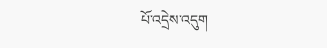པོ་འདྲེས་འདུག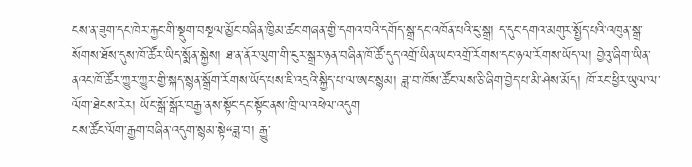ངས་ན་ཟུག་དང་ཁེར་རྐྱང་གི་སྡུག་བསྔལ་མྱོང་བཞིན་ཁྱིམ་ཚང་གཞན་གྱི་དགའ་བའི་དགོད་སྒྲ་དང་འཁོན་པའི་ངུ་སྒྲ། ད་དུང་དགའ་མགུར་སྤྱོད་པའི་འཁུན་སྒྲ་སོགས་ཐོས་དུས་ཁོ་ཚོར་ཡིད་སྨོན་སྐྱེས། ཐ་ན་ནོར་ལུག་གི་ངུར་སྒྲར་ཉན་བཞིན་ཁོ་ཚོ་དུད་འགྲོ་ཡིན་ཡང་འགྲོ་རོགས་དང་ཉལ་རོགས་ཡོད་ལ། བྱེའུ་ཞིག་ཡིན་ནའང་ཁོ་ཚོར་ཀྱུར་ཀྱུར་གྱི་སྐད་སྙན་སྒྲོག་རོགས་ཡོད་པས་ཇི་འདྲའི་སྐྱིད་པ་ལ་ཨང་སྙམ། ཟླ་བ་ཁོས་ཚོང་ལས་ཅི་ཞིག་བྱེད་པ་མི་ཤེས་མོད། ཁོ་རང་ཕྱིར་ཡུལ་ལ་ལོག་ཐེངས་རེར། ཡོང་སྒོ་སྒོར་བརྒྱ་ནས་སྟོང་དང་སྟོང་ནས་ཁྲི་ལ་འཕེལ་འདུག
ངས་ཚོང་ལོག་རྒྱག་བཞིན་འདུག་སྙམ་སྟེ“ཟླ་བ། རྒྱུ་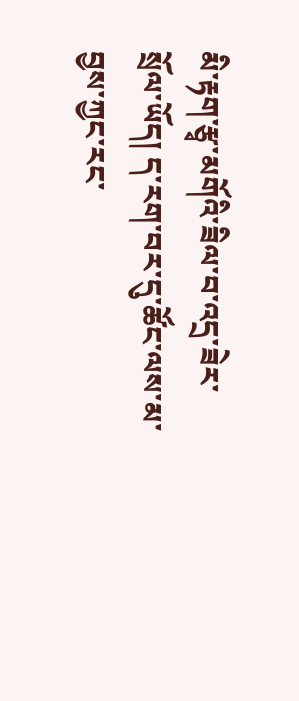མི་རྟག་རྩྭ་མགོའི་ཟིལ་བ་འདྲ་ཟེར་སྲོལ་ཡོད། ད་རག་བར་དུ་ཚོང་ལས་མ་བྱས་ཀྱང་རང་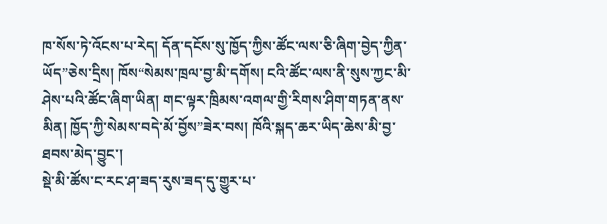ཁ་སོས་ཏེ་འོངས་པ་རེད། དོན་དངོས་སུ་ཁྱོད་ཀྱིས་ཚོང་ལས་ཅི་ཞིག་བྱེད་ཀྱིན་ཡོད”ཅེས་དྲིས། ཁོས“སེམས་ཁྲལ་བྱ་མི་དགོས། ངའི་ཚོང་ལས་ནི་སུས་ཀྱང་མི་ཤེས་པའི་ཚོང་ཞིག་ཡིན། གང་ལྟར་ཁྲིམས་འགལ་གྱི་རིགས་ཤིག་གཏན་ནས་མིན། ཁྱོད་ཀྱི་སེམས་བདེ་མོ་བྱོས”ཟེར་བས། ཁོའི་སྐད་ཆར་ཡིད་ཆེས་མི་བྱ་ཐབས་མེད་བྱུང་།
སྡེ་མི་ཚོས་ང་རང་ཤ་ཟད་རུས་ཟད་དུ་གྱུར་པ་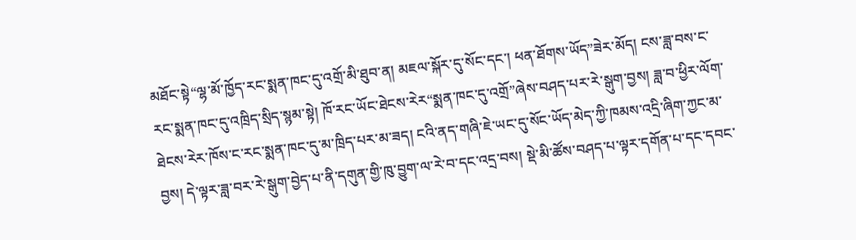མཐོང་སྟེ“ལྷ་མོ་ཁྱོད་རང་སྨན་ཁང་དུ་འགྲོ་མི་ཐུབ་ན། མཇལ་སྐོར་དུ་སོང་དང་། ཕན་ཐོགས་ཡོད”ཟེར་མོད། ངས་ཟླ་བས་ང་རང་སྨན་ཁང་དུ་འཁྲིད་སྲིད་སྙམ་སྟེ། ཁོ་རང་ཡོང་ཐེངས་རེར“སྨན་ཁང་དུ་འགྲོ”ཞེས་བཤད་པར་རེ་སྒུག་བྱས། ཟླ་བ་ཕྱིར་ལོག་ཐེངས་རེར་ཁོས་ང་རང་སྨན་ཁང་དུ་མ་ཁྲིད་པར་མ་ཟད། ངའི་ནད་གཞི་ཇེ་ཡང་དུ་སོང་ཡོད་མེད་ཀྱི་ཁམས་འདྲི་ཞིག་ཀྱང་མ་བྱས། དེ་ལྟར་ཟླ་བར་རེ་སྒུག་བྱེད་པ་ནི་དགུན་གྱི་ཁུ་བྱུག་ལ་རེ་བ་དང་འདྲ་བས། སྡེ་མི་ཚོས་བཤད་པ་ལྟར་དགོན་པ་དང་དབང་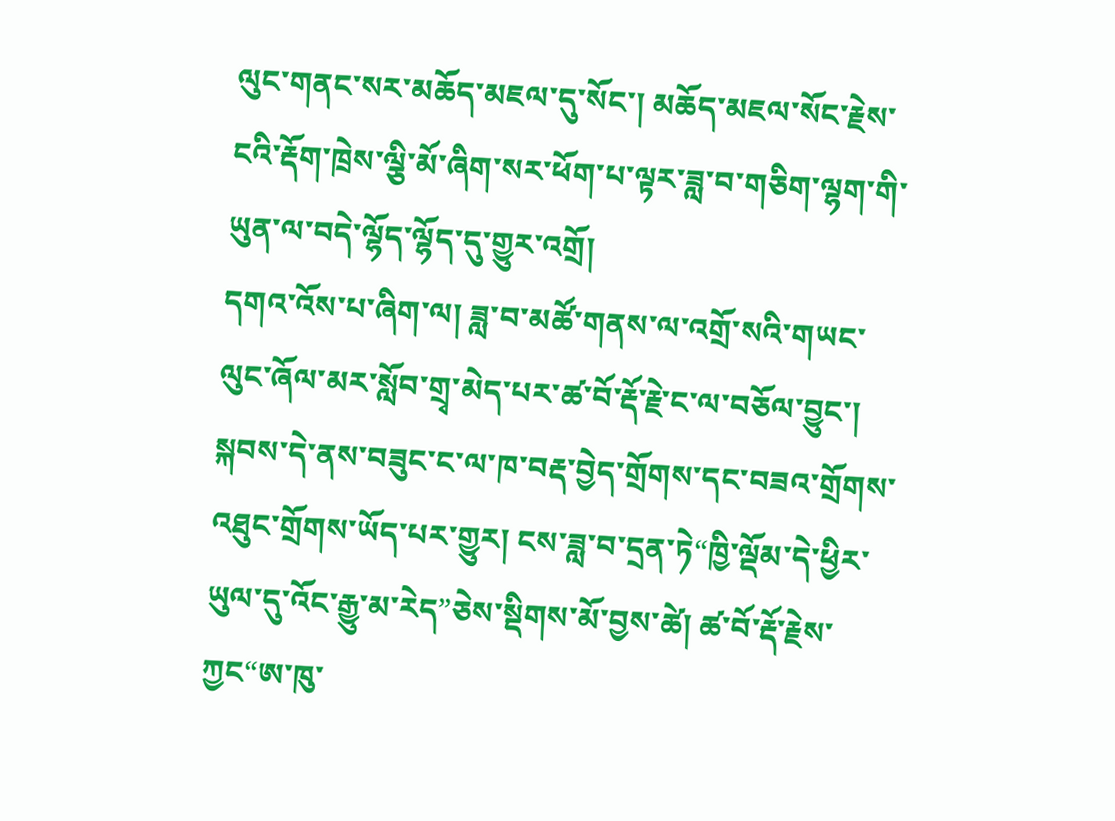ལུང་གནང་སར་མཆོད་མཇལ་དུ་སོང་། མཆོད་མཇལ་སོང་རྗེས་ངའི་རྡོག་ཁྲེས་ལྕི་མོ་ཞིག་སར་ཕོག་པ་ལྟར་ཟླ་བ་གཅིག་ལྷག་གི་ཡུན་ལ་བདེ་ལྷོད་ལྷོད་དུ་གྱུར་འགྲོ།
དགའ་འོས་པ་ཞིག་ལ། ཟླ་བ་མཚོ་གནས་ལ་འགྲོ་སའི་གཡང་ལུང་ཞོལ་མར་སློབ་གྲྭ་མེད་པར་ཚ་བོ་རྡོ་རྗེ་ང་ལ་བཅོལ་བྱུང་། སྐབས་དེ་ནས་བཟུང་ང་ལ་ཁ་བརྡ་བྱེད་གྲོགས་དང་བཟའ་གྲོགས་འཐུང་གྲོགས་ཡོད་པར་གྱུར། ངས་ཟླ་བ་དྲན་ཏེ“ཁྱི་ལྡོམ་དེ་ཕྱིར་ཡུལ་དུ་འོང་རྒྱུ་མ་རེད”ཅེས་སྡིགས་མོ་བྱས་ཚེ། ཚ་བོ་རྡོ་རྗེས་ཀྱང“ཨ་ཁུ་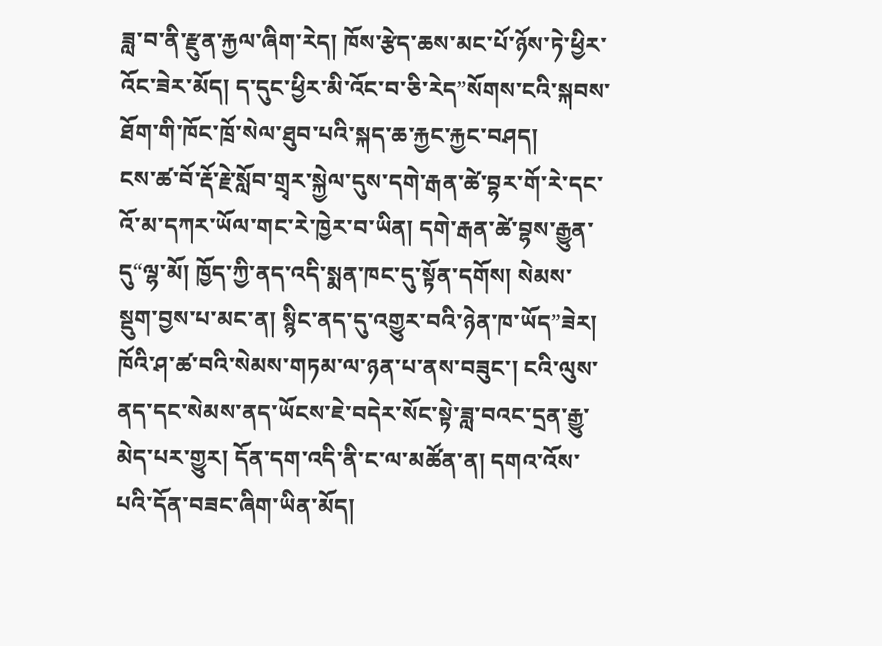ཟླ་བ་ནི་རྫུན་རྐྱལ་ཞིག་རེད། ཁོས་རྩེད་ཆས་མང་པོ་ཉོས་ཏེ་ཕྱིར་འོང་ཟེར་མོད། ད་དུང་ཕྱིར་མི་འོང་བ་ཅི་རེད”སོགས་ངའི་སྐབས་ཐོག་གི་ཁོང་ཁྲོ་སེལ་ཐུབ་པའི་སྐད་ཆ་རྐྱང་རྐྱང་བཤད།
ངས་ཚ་བོ་རྡོ་རྗེ་སློབ་གྲྭར་སྐྱེལ་དུས་དགེ་རྒན་ཚེ་བྷར་གོ་རེ་དང་འོ་མ་དཀར་ཡོལ་གང་རེ་ཁྱེར་བ་ཡིན། དགེ་རྒན་ཚེ་བྷས་རྒྱུན་དུ“ལྷ་མོ། ཁྱོད་ཀྱི་ནད་འདི་སྨན་ཁང་དུ་སྟོན་དགོས། སེམས་སྡུག་བྱས་པ་མང་ན། སྙིང་ནད་དུ་འགྱུར་བའི་ཉེན་ཁ་ཡོད”ཟེར། ཁོའི་ཤ་ཚ་བའི་སེམས་གཏམ་ལ་ཉན་པ་ནས་བཟུང་། ངའི་ལུས་ནད་དང་སེམས་ནད་ཡོངས་ཇེ་བདེར་སོང་སྟེ་ཟླ་བའང་དྲན་རྒྱུ་མེད་པར་གྱུར། དོན་དག་འདི་ནི་ང་ལ་མཚོན་ན། དགའ་འོས་པའི་དོན་བཟང་ཞིག་ཡིན་མོད།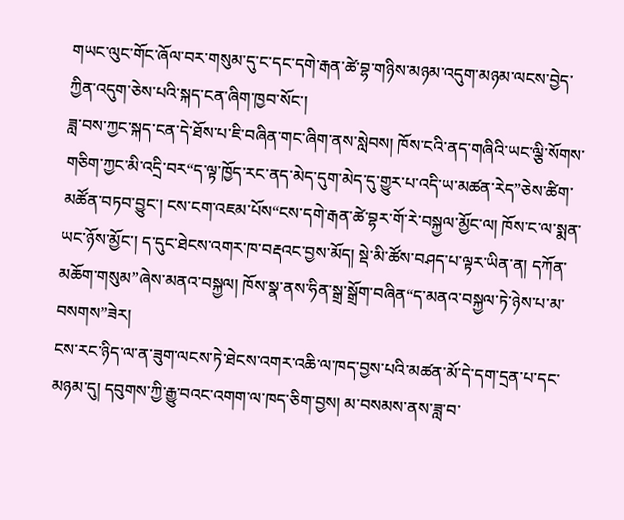གཡང་ལུང་གོང་ཞོལ་བར་གསུམ་དུ་ང་དང་དགེ་རྒན་ཚེ་བྷ་གཉིས་མཉམ་འདུག་མཉམ་ལངས་བྱེད་ཀྱིན་འདུག་ཅེས་པའི་སྐད་ངན་ཞིག་ཁྱབ་སོང་།
ཟླ་བས་ཀྱང་སྐད་ངན་དེ་ཐོས་པ་ཇི་བཞིན་གང་ཞིག་ནས་སླེབས། ཁོས་ངའི་ནད་གཞིའི་ཡང་ལྕི་སོགས་གཅིག་ཀྱང་མི་འདྲི་བར“ད་ལྟ་ཁྱོད་རང་ནད་མེད་དུག་མེད་དུ་གྱུར་པ་འདི་ཡ་མཚན་རེད”ཅེས་ཚིག་མཚོན་བཏབ་བྱུང་། ངས་ངག་འཇམ་པོས“ངས་དགེ་རྒན་ཚེ་བྷར་གོ་རེ་བསྐྱལ་མྱོང་ལ། ཁོས་ང་ལ་སྨན་ཡང་ཉོས་མྱོང་། ད་དུང་ཐེངས་འགར་ཁ་བརྡའང་བྱས་མོད། སྡེ་མི་ཚོས་བཤད་པ་ལྟར་ཡིན་ན། དཀོན་མཆོག་གསུམ”ཞེས་མནའ་བསྐྱལ། ཁོས་སྣ་ནས་ཧིན་སྒྲ་སྒྲོག་བཞིན“ད་མནའ་བསྐྱལ་ཏེ་ཉེས་པ་མ་བསགས”ཟེར།
ངས་རང་ཉིད་ལ་ན་ཟུག་ལངས་ཏེ་ཐེངས་འགར་འཆི་ལ་ཁད་བྱས་པའི་མཚན་མོ་དེ་དག་དྲན་པ་དང་མཉམ་དུ། དབུགས་ཀྱི་རྒྱུ་བའང་འགག་ལ་ཁད་ཅིག་བྱས། མ་བསམས་ནས་ཟླ་བ་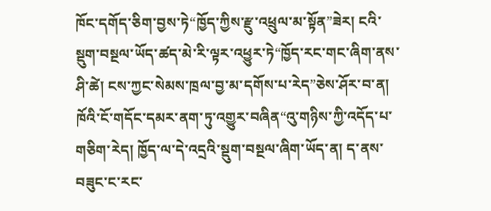ཁོང་དགོད་ཅིག་བྱས་ཏེ“ཁྱོད་ཀྱིས་རྫུ་འཕྲུལ་མ་སྟོན”ཟེར། ངའི་སྡུག་བསྔལ་ཡོད་ཚད་མེ་རི་ལྟར་འཕྱུར་ཏེ“ཁྱོད་རང་གང་ཞིག་ནས་ཤི་ཚེ། ངས་ཀྱང་སེམས་ཁྲལ་བྱ་མ་དགོས་པ་རེད”ཅེས་ཤོར་བ་ན། ཁོའི་ངོ་གདོང་དམར་ནག་ཏུ་འགྱུར་བཞིན“འུ་གཉིས་ཀྱི་འདོད་པ་གཅིག་རེད། ཁྱོད་ལ་དེ་འདྲའི་སྡུག་བསྔལ་ཞིག་ཡོད་ན། ད་ནས་བཟུང་ང་རང་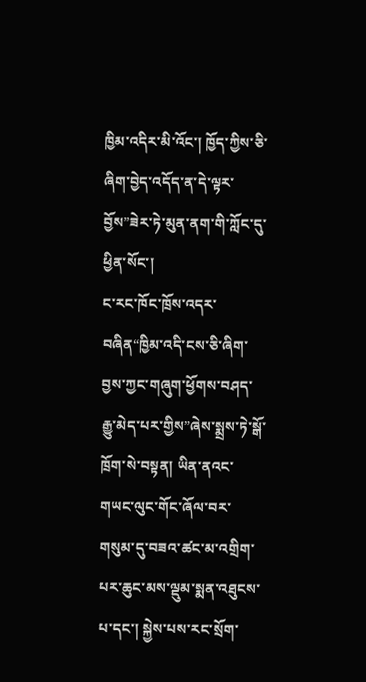ཁྱིམ་འདིར་མི་འོང་། ཁྱོད་ཀྱིས་ཅི་ཞིག་བྱེད་འདོད་ན་དེ་ལྟར་བྱོས”ཟེར་ཏེ་མུན་ནག་གི་ཀློང་དུ་ཕྱིན་སོང་།
ང་རང་ཁོང་ཁྲོས་འདར་བཞིན“ཁྱིམ་འདི་ངས་ཅི་ཞིག་བྱས་ཀྱང་གཞུག་ཕྱོགས་བཤད་རྒྱུ་མེད་པར་གྱིས”ཞེས་སྨྲས་ཏེ་སྒོ་ཁྲོག་སེ་བསྟན། ཡིན་ནའང་གཡང་ལུང་གོང་ཞོལ་བར་གསུམ་དུ་བཟའ་ཚང་མ་འགྲིག་པར་ཆུང་མས་ལྡུམ་སྨན་འཐུངས་པ་དང་། སྐྱེས་པས་རང་སྲོག་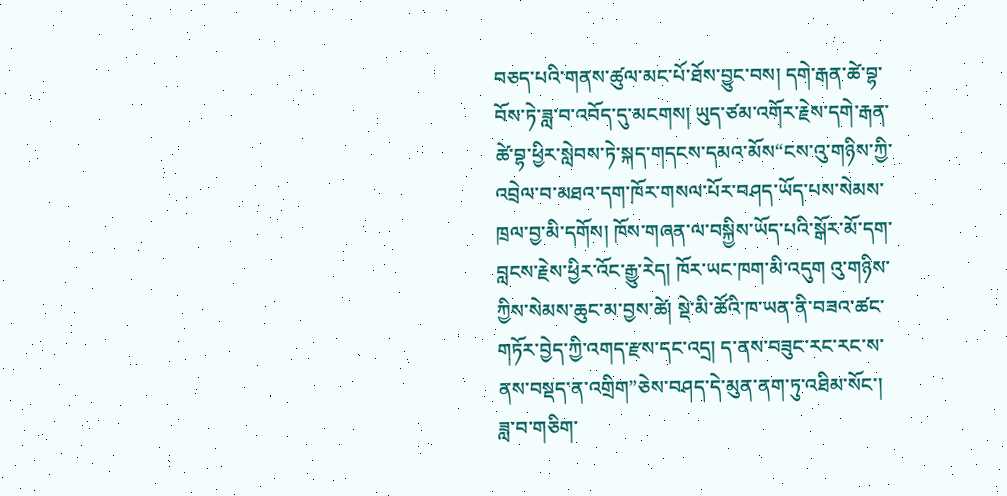བཅད་པའི་གནས་ཚུལ་མང་པོ་ཐོས་བྱུང་བས། དགེ་རྒན་ཚེ་བྷ་བོས་ཏེ་ཟླ་བ་འབོད་དུ་མངགས། ཡུད་ཙམ་འགོར་རྗེས་དགེ་རྒན་ཚེ་བྷ་ཕྱིར་སླེབས་ཏེ་སྐད་གདངས་དམའ་མོས“ངས་འུ་གཉིས་ཀྱི་འབྲེལ་བ་མཐའ་དག་ཁོར་གསལ་པོར་བཤད་ཡོད་པས་སེམས་ཁྲལ་བྱ་མི་དགོས། ཁོས་གཞན་ལ་བསྐྱིས་ཡོད་པའི་སྒོར་མོ་དག་བླངས་རྗེས་ཕྱིར་འོང་རྒྱུ་རེད། ཁོར་ཡང་ཁག་མི་འདུག འུ་གཉིས་ཀྱིས་སེམས་ཆུང་མ་བྱས་ཚེ། སྡེ་མི་ཚོའི་ཁ་ཡན་ནི་བཟའ་ཚང་གཏོར་བྱེད་ཀྱི་འགད་རྫས་དང་འདྲ། ད་ནས་བཟུང་རང་རང་ས་ནས་བསྡད་ན་འགྲིག”ཅེས་བཤད་དེ་མུན་ནག་ཏུ་འཐིམ་སོང་།
ཟླ་བ་གཅིག་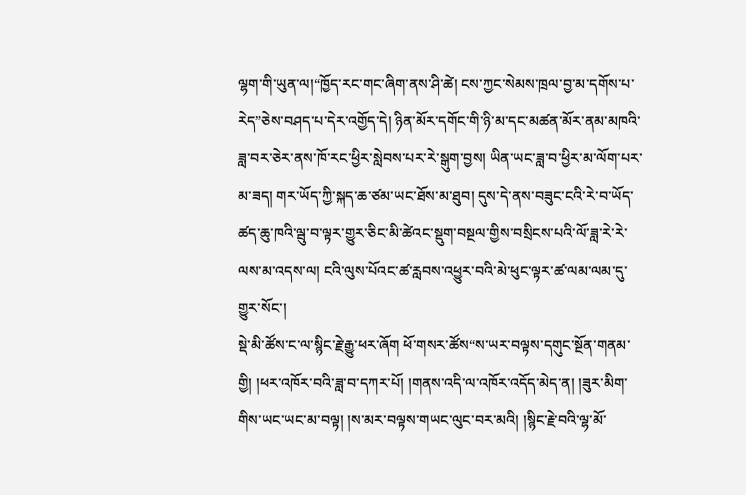ལྷག་གི་ཡུན་ལ།“ཁྱོད་རང་གང་ཞིག་ནས་ཤི་ཚེ། ངས་ཀྱང་སེམས་ཁྲལ་བྱ་མ་དགོས་པ་རེད”ཅེས་བཤད་པ་དེར་འགྱོད་དེ། ཉིན་མོར་དགོང་གི་ཉི་མ་དང་མཚན་མོར་ནམ་མཁའི་ཟླ་བར་ཅེར་ནས་ཁོ་རང་ཕྱིར་སླེབས་པར་རེ་སྒུག་བྱས། ཡིན་ཡང་ཟླ་བ་ཕྱིར་མ་ལོག་པར་མ་ཟད། གར་ཡོད་ཀྱི་སྐད་ཆ་ཙམ་ཡང་ཐོས་མ་ཐུབ། དུས་དེ་ནས་བཟུང་ངའི་རེ་བ་ཡོད་ཚད་ཆུ་ཁའི་ལྦུ་བ་ལྟར་གྱུར་ཅིང་མི་ཚེའང་སྡུག་བསྔལ་གྱིས་བསྲིངས་པའི་ལོ་ཟླ་རེ་རེ་ལས་མ་འདས་ལ། ངའི་ལུས་པོའང་ཚ་རླབས་འཕྱུར་བའི་མེ་ཕུང་ལྟར་ཚ་ལམ་ལམ་དུ་གྱུར་སོང་།
སྡེ་མི་ཚོས་ང་ལ་སྙིང་རྗེ་རྒྱུ་ཕར་ཞོག ཕོ་གསར་ཚོས“ས་ཡར་བལྟས་དགུང་སྔོན་གནམ་གྱི། །ཕར་འཁོར་བའི་ཟླ་བ་དཀར་པོ། །གནས་འདི་ལ་འཁོར་འདོད་མེད་ན། །ཟུར་མིག་གིས་ཡང་ཡང་མ་བལྟ། །ས་མར་བལྟས་གཡང་ལུང་བར་མའི། །སྙིང་རྗེ་བའི་ལྷ་མོ་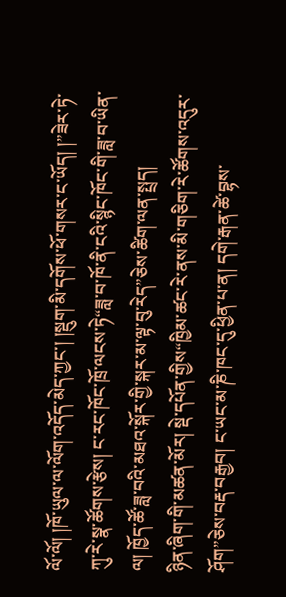ལོ་ལོ། །ཁོ་ཡུལ་ལ་ལོག་འདོད་མེད་ཀྱང་། །སྡུག་མི་དགོས་ཕོ་གསར་ང་ཡོད། །”ཟེར་ཏེ་ཀུ་རེ་སྣ་ཚོགས་རྩེས། ང་རང་ཁོང་ཁྲོ་ལངས་ཏེ“ཟླ་བ་ཁོ་ནི་ངའི་སྙིང་ཁོང་གི་ཟླ་བ་ཡིན་ལ། ཁྱོད་ཚོ་ཟླ་བའི་མཐའ་སྐོར་གྱི་སྐར་མ་ལྟ་བུ་རེད”ཅེས་ཚིག་ལན་སྤྲད།
ཉིན་ཞིག་གི་མཚན་མོར། སྡེ་དཔོན་གྱིས“ཁྱིམ་ཚང་རེ་ནས་མི་གཅིག་རེ་ཚོགས་འདུར་ཤོག”ཅེས་བརྡ་བརྒྱབ། ང་ཡང་མ་ཎི་ཁང་དུ་ཕྱིན་པ་ན། དགེ་རྒན་ཚེ་བྷས་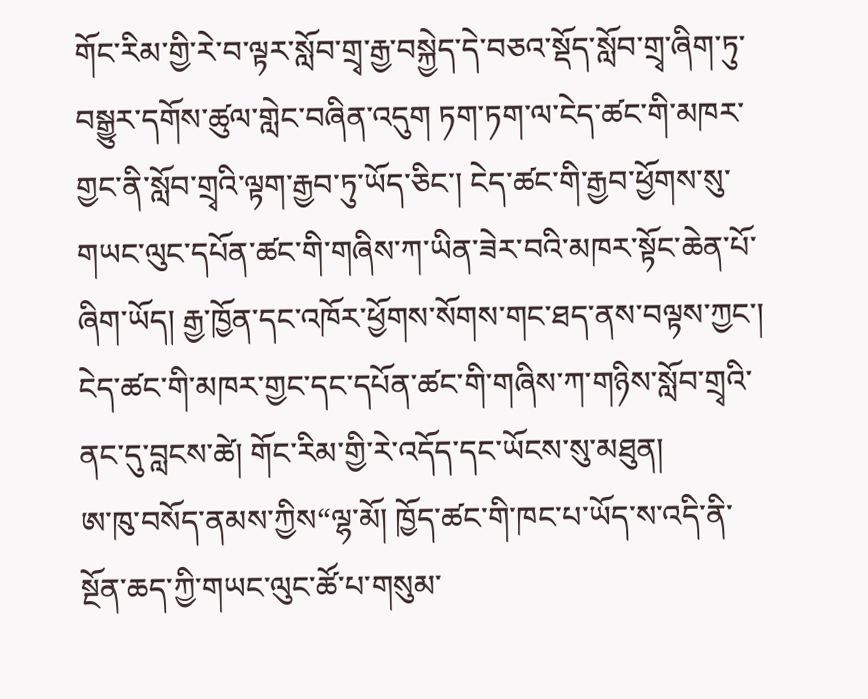གོང་རིམ་གྱི་རེ་བ་ལྟར་སློབ་གྲྭ་རྒྱ་བསྐྱེད་དེ་བཅའ་སྡོད་སློབ་གྲྭ་ཞིག་ཏུ་བསྒྱུར་དགོས་ཚུལ་གླེང་བཞིན་འདུག ཏག་ཏག་ལ་ངེད་ཚང་གི་མཁར་གྱང་ནི་སློབ་གྲྭའི་ལྟག་རྒྱབ་ཏུ་ཡོད་ཅིང་། ངེད་ཚང་གི་རྒྱབ་ཕྱོགས་སུ་གཡང་ལུང་དཔོན་ཚང་གི་གཞིས་ཀ་ཡིན་ཟེར་བའི་མཁར་སྟོང་ཆེན་པོ་ཞིག་ཡོད། རྒྱ་ཁྱོན་དང་འཁོར་ཕྱོགས་སོགས་གང་ཐད་ནས་བལྟས་ཀྱང་། ངེད་ཚང་གི་མཁར་གྱང་དང་དཔོན་ཚང་གི་གཞིས་ཀ་གཉིས་སློབ་གྲྭའི་ནང་དུ་བླངས་ཚེ། གོང་རིམ་གྱི་རེ་འདོད་དང་ཡོངས་སུ་མཐུན།
ཨ་ཁུ་བསོད་ནམས་ཀྱིས“ལྷ་མོ། ཁྱོད་ཚང་གི་ཁང་པ་ཡོད་ས་འདི་ནི་སྔོན་ཆད་ཀྱི་གཡང་ལུང་ཚོ་པ་གསུམ་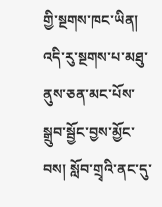གྱི་སྔགས་ཁང་ཡིན། འདི་རུ་སྔགས་པ་མཐུ་ནུས་ཅན་མང་པོས་སྒྲུབ་སྦྱོང་བྱས་མྱོང་བས། སློབ་གྲྭའི་ནང་དུ་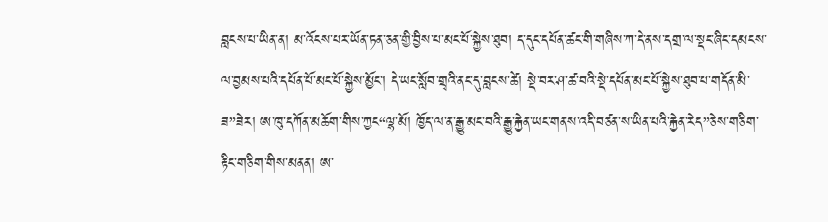བླངས་པ་ཡིན་ན། མ་འོངས་པར་ཡོན་ཏན་ཅན་གྱི་བྱིས་པ་མང་པོ་སྐྱེས་ཐུབ། ད་དུང་དཔོན་ཚང་གི་གཞིས་ཀ་དེ་ནས་དགྲ་ལ་སྡང་ཞིང་དམངས་ལ་བྱམས་པའི་དཔོན་པོ་མང་པོ་སྐྱེས་མྱོང་། དེ་ཡང་སློབ་གྲྭའི་ནང་དུ་བླངས་ཚེ། སྡེ་བར་ཤ་ཚ་བའི་སྡེ་དཔོན་མང་པོ་སྐྱེས་ཐུབ་པ་གདོན་མི་ཟ”ཟེར། ཨ་ཁུ་དཀོན་མཆོག་གིས་ཀྱང“ལྷ་མོ། ཁྱོད་ལ་ན་རྒྱུ་མང་བའི་རྒྱུ་རྐྱེན་ཡང་གནས་འདི་བཙན་ས་ཡིན་པའི་རྐྱེན་རེད”ཅེས་གཅིག་རྟིང་གཅིག་གིས་མནན། ཨ་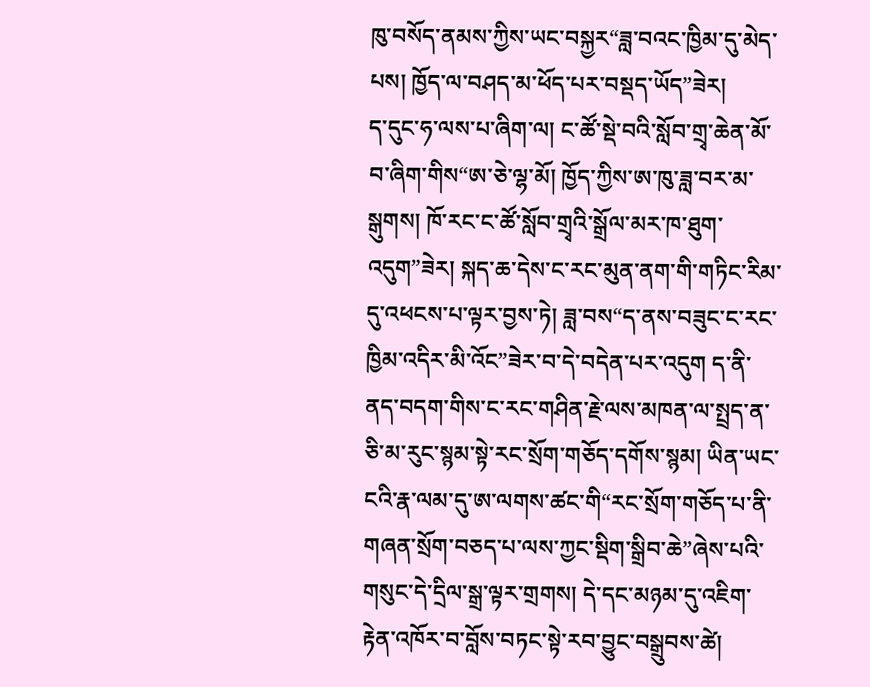ཁུ་བསོད་ནམས་ཀྱིས་ཡང་བསྐྱར“ཟླ་བའང་ཁྱིམ་དུ་མེད་པས། ཁྱོད་ལ་བཤད་མ་ཕོད་པར་བསྡད་ཡོད”ཟེར།
ད་དུང་ཧ་ལས་པ་ཞིག་ལ། ང་ཚོ་སྡེ་བའི་སློབ་གྲྭ་ཆེན་མོ་བ་ཞིག་གིས“ཨ་ཅེ་ལྷ་མོ། ཁྱོད་ཀྱིས་ཨ་ཁུ་ཟླ་བར་མ་སྒུགས། ཁོ་རང་ང་ཚོ་སློབ་གྲྭའི་སྒྲོལ་མར་ཁ་ཐུག་འདུག”ཟེར། སྐད་ཆ་དེས་ང་རང་མུན་ནག་གི་གཏིང་རིམ་དུ་འཕངས་པ་ལྟར་བྱས་ཏེ། ཟླ་བས“ད་ནས་བཟུང་ང་རང་ཁྱིམ་འདིར་མི་འོང”ཟེར་བ་དེ་བདེན་པར་འདུག ད་ནི་ནད་བདག་གིས་ང་རང་གཤིན་རྗེ་ལས་མཁན་ལ་སྤྲད་ན་ཅི་མ་རུང་སྙམ་སྟེ་རང་སྲོག་གཅོད་དགོས་སྙམ། ཡིན་ཡང་ངའི་རྣ་ལམ་དུ་ཨ་ལགས་ཚང་གི“རང་སྲོག་གཅོད་པ་ནི་གཞན་སྲོག་བཅད་པ་ལས་ཀྱང་སྡིག་སྒྲིབ་ཆེ”ཞེས་པའི་གསུང་དེ་དྲིལ་སྒྲ་ལྟར་གྲགས། དེ་དང་མཉམ་དུ་འཇིག་རྟེན་འཁོར་བ་བློས་བཏང་སྟེ་རབ་བྱུང་བསྒྲུབས་ཚེ།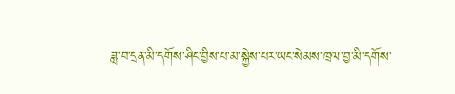ཟླ་བ་དྲན་མི་དགོས་ཤིང་བྱིས་པ་མ་སྐྱེས་པར་ཡང་སེམས་ཁྲལ་བྱ་མི་དགོས་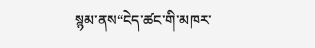སྙམ་ནས“ངེད་ཚང་གི་མཁར་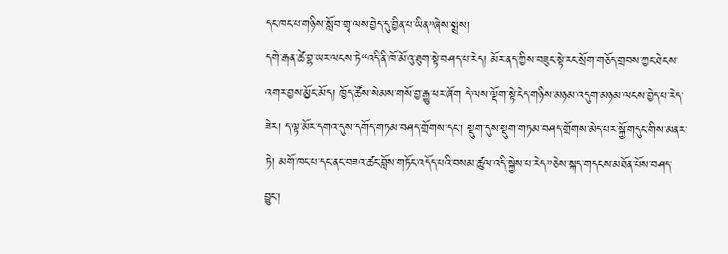དང་ཁང་པ་གཉིས་སློབ་གྲྭ་ལས་བྱེད་དུ་བྱིན་པ་ཡིན”ཞེས་སྨྲས།
དགེ་རྒན་ཚེ་བྷ་ཡར་ལངས་ཏེ“འདི་ནི་ཁོ་མོ་འུ་ཐུག་སྟེ་བཤད་པ་རེད། མོར་ནད་ཀྱིས་བཟུང་སྟེ་རང་སྲོག་གཅོད་གྲབས་ཀྱང་ཐེངས་འགར་བྱས་མྱོང་མོད། ཁྱོད་ཚོས་སེམས་གསོ་བྱ་རྒྱུ་ཕར་ཞོག དེ་ལས་ལྡོག་སྟེ་ངེད་གཉིས་མཉམ་འདུག་མཉམ་ལངས་བྱེད་པ་རེད་ཟེར། ད་ལྟ་མོར་དགའ་དུས་དགོད་གཏམ་བཤད་གྲོགས་དང་། སྡུག་དུས་སྡུག་གཏམ་བཤད་གྲོགས་མེད་པར་སྐྱོ་གདུང་གིས་མནར་ཏེ། མགོ་ཁང་པ་དང་ནང་བཟའ་ཚང་བློས་གཏོང་འདོད་པའི་བསམ་ཚུལ་འདི་སྐྱེས་པ་རེད”ཅེས་སྐད་གདངས་མཐོན་པོས་བཤད་བྱུང་།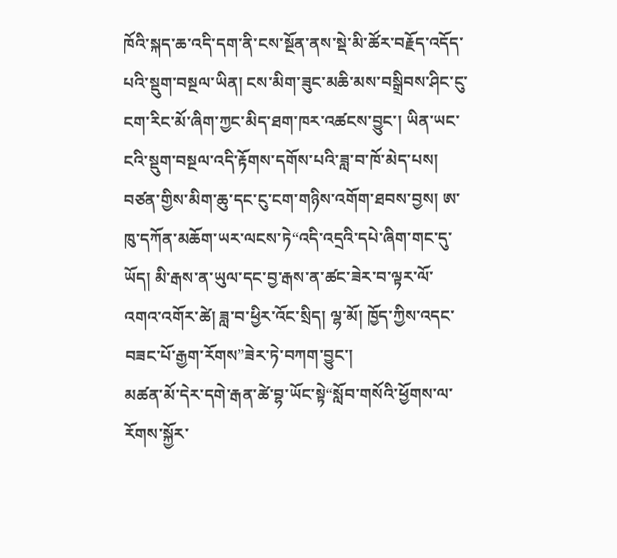ཁོའི་སྐད་ཆ་འདི་དག་ནི་ངས་སྔོན་ནས་སྡེ་མི་ཚོར་བརྗོད་འདོད་པའི་སྡུག་བསྔལ་ཡིན། ངས་མིག་ཟུང་མཆི་མས་བསྒྲིབས་ཤིང་ངུ་ངག་རིང་མོ་ཞིག་ཀྱང་མིད་ཐག་ཁར་འཚངས་བྱུང་། ཡིན་ཡང་ངའི་སྡུག་བསྔལ་འདི་རྟོགས་དགོས་པའི་ཟླ་བ་ཁོ་མེད་པས། བཙན་གྱིས་མིག་ཆུ་དང་ངུ་ངག་གཉིས་འགོག་ཐབས་བྱས། ཨ་ཁུ་དཀོན་མཆོག་ཡར་ལངས་ཏེ“འདི་འདྲའི་དཔེ་ཞིག་གང་དུ་ཡོད། མི་རྒས་ན་ཡུལ་དང་བྱ་རྒས་ན་ཚང་ཟེར་བ་ལྟར་ལོ་འགའ་འགོར་ཚེ། ཟླ་བ་ཕྱིར་འོང་སྲིད། ལྷ་མོ། ཁྱོད་ཀྱིས་འདང་བཟང་པོ་རྒྱག་རོགས”ཟེར་ཏེ་བཀག་བྱུང་།
མཚན་མོ་དེར་དགེ་རྒན་ཚེ་བྷ་ཡོང་སྟེ“སློབ་གསོའི་ཕྱོགས་ལ་རོགས་སྐྱོར་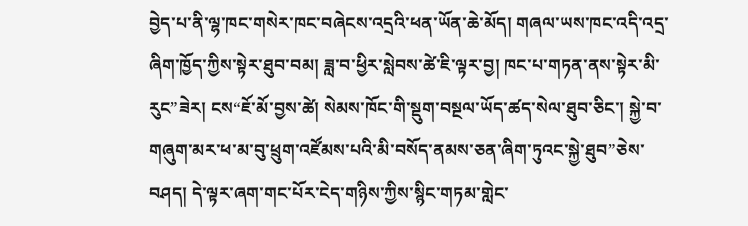བྱེད་པ་ནི་ལྷ་ཁང་གསེར་ཁང་བཞེངས་འདྲའི་ཕན་ཡོན་ཆེ་མོད། གཞལ་ཡས་ཁང་འདི་འདྲ་ཞིག་ཁྱོད་ཀྱིས་སྟེར་ཐུབ་བམ། ཟླ་བ་ཕྱིར་སླེབས་ཚེ་ཇི་ལྟར་བྱ། ཁང་པ་གཏན་ནས་སྟེར་མི་རུང”ཟེར། ངས“ཇོ་མོ་བྱས་ཚེ། སེམས་ཁོང་གི་སྡུག་བསྔལ་ཡོད་ཚད་སེལ་ཐུབ་ཅིང་། སྐྱེ་བ་གཞུག་མར་ཕ་མ་བུ་ཕྲུག་འཛོམས་པའི་མི་བསོད་ནམས་ཅན་ཞིག་ཏུའང་སྐྱེ་ཐུབ”ཅེས་བཤད། དེ་ལྟར་ཞག་གང་པོར་ངེད་གཉིས་ཀྱིས་སྙིང་གཏམ་གླེང་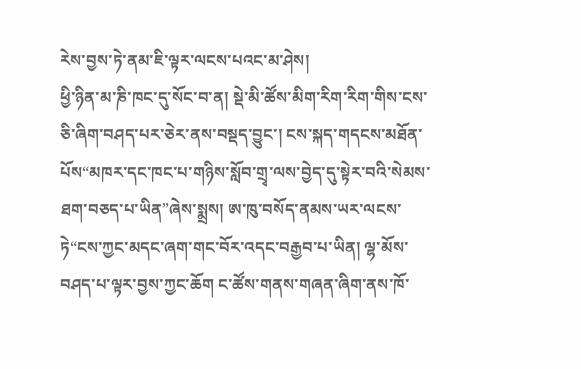རེས་བྱས་ཏེ་ནམ་ཇི་ལྟར་ལངས་པའང་མ་ཤེས།
ཕྱི་ཉིན་མ་ཎི་ཁང་དུ་སོང་བ་ན། སྡེ་མི་ཚོས་མིག་རིག་རིག་གིས་ངས་ཅི་ཞིག་བཤད་པར་ཅེར་ནས་བསྡད་བྱུང་། ངས་སྐད་གདངས་མཐོན་པོས“མཁར་དང་ཁང་པ་གཉིས་སློབ་གྲྭ་ལས་བྱེད་དུ་སྟེར་བའི་སེམས་ཐག་བཅད་པ་ཡིན”ཞེས་སྨྲས། ཨ་ཁུ་བསོད་ནམས་ཡར་ལངས་ཏེ“ངས་ཀྱང་མདང་ཞག་གང་བོར་འདང་བརྒྱབ་པ་ཡིན། ལྷ་མོས་བཤད་པ་ལྟར་བྱས་ཀྱང་ཆོག ང་ཚོས་གནས་གཞན་ཞིག་ནས་ཁོ་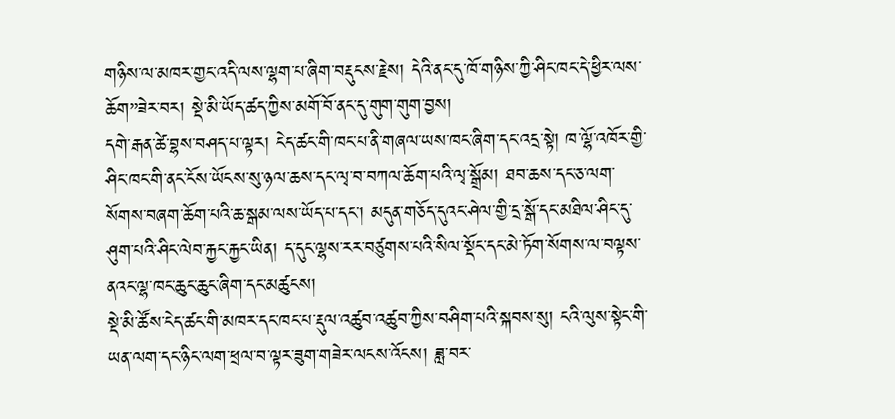གཉིས་ལ་མཁར་གྱང་འདི་ལས་ལྷག་པ་ཞིག་བརྡུངས་རྗེས། དེའི་ནང་དུ་ཁོ་གཉིས་ཀྱི་ཤིང་ཁང་དེ་ཕྱིར་ལས་ཆོག”ཟེར་བར། སྡེ་མི་ཡོད་ཚད་ཀྱིས་མགོ་བོ་ནང་དུ་གུག་གུག་བྱས།
དགེ་རྒན་ཚེ་བྷས་བཤད་པ་ལྟར། ངེད་ཚང་གི་ཁང་པ་ནི་གཞལ་ཡས་ཁང་ཞིག་དང་འདྲ་སྟེ། ཁ་ལྷོ་འཁོར་གྱི་ཤིང་ཁང་གི་ནང་ངོས་ཡོངས་སུ་ཉལ་ཆས་དང་ལྭ་བ་བཀལ་ཆོག་པའི་ལྭ་སྒྲོམ། ཐབ་ཆས་དང་ཅ་ལག་སོགས་བཞག་ཆོག་པའི་ཆ་སྒམ་ལས་ཡོད་པ་དང་། མདུན་གཅོད་དུའང་ཤེལ་གྱི་དྲ་སྒོ་དང་མཐིལ་ཤིང་དུ་ཤུག་པའི་ཤིང་ལེབ་རྐྱང་རྐྱང་ཡིན། ད་དུང་ལྷས་རར་བཙུགས་པའི་སིལ་སྡོང་དང་མེ་ཏོག་སོགས་ལ་བལྟས་ནའང་ལྷ་ཁང་ཆུང་ཆུང་ཞིག་དང་མཚུངས།
སྡེ་མི་ཚོས་ངེད་ཚང་གི་མཁར་དང་ཁང་པ་རྡུལ་འཚུབ་འཚུབ་ཀྱིས་བཤིག་པའི་སྐབས་སུ། ངའི་ལུས་སྟེང་གི་ཡན་ལག་དང་ཉིང་ལག་ཕྲལ་བ་ལྟར་ཟུག་གཟེར་ལངས་འོངས། ཟླ་བར་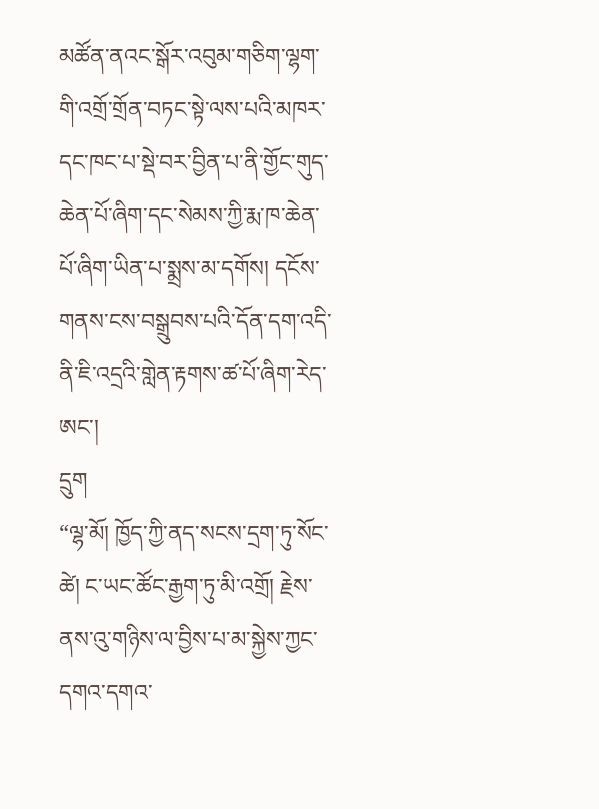མཚོན་ནའང་སྒོར་འབུམ་གཅིག་ལྷག་གི་འགྲོ་གྲོན་བཏང་སྟེ་ལས་པའི་མཁར་དང་ཁང་པ་སྡེ་བར་བྱིན་པ་ནི་གྱོང་གུད་ཆེན་པོ་ཞིག་དང་སེམས་ཀྱི་རྨ་ཁ་ཆེན་པོ་ཞིག་ཡིན་པ་སྨྲས་མ་དགོས། དངོས་གནས་ངས་བསྒྲུབས་པའི་དོན་དག་འདི་ནི་ཇི་འདྲའི་གླེན་རྟགས་ཚ་པོ་ཞིག་རེད་ཨང་།
དྲུག
“ལྷ་མོ། ཁྱོད་ཀྱི་ནད་སངས་དྲག་ཏུ་སོང་ཚེ། ང་ཡང་ཚོང་རྒྱག་ཏུ་མི་འགྲོ། རྗེས་ནས་འུ་གཉིས་ལ་བྱིས་པ་མ་སྐྱེས་ཀྱང་དགའ་དགའ་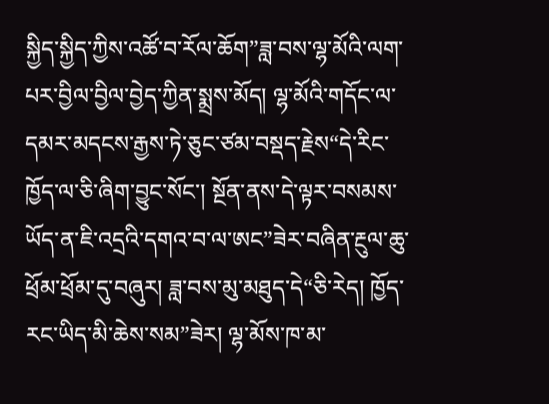སྐྱིད་སྐྱིད་ཀྱིས་འཚོ་བ་རོལ་ཆོག”ཟླ་བས་ལྷ་མོའི་ལག་པར་བྱིལ་བྱིལ་བྱེད་ཀྱིན་སྨྲས་མོད། ལྷ་མོའི་གདོང་ལ་དམར་མདངས་རྒྱས་ཏེ་ཅུང་ཙམ་བསྡད་རྗེས“དེ་རིང་ཁྱོད་ལ་ཅི་ཞིག་བྱུང་སོང་། སྔོན་ནས་དེ་ལྟར་བསམས་ཡོད་ན་ཇི་འདྲའི་དགའ་བ་ལ་ཨང”ཟེར་བཞིན་རྔུལ་ཆུ་ཕྲོམ་ཕྲོམ་དུ་བཞུར། ཟླ་བས་མུ་མཐུད་དེ“ཅི་རེད། ཁྱོད་རང་ཡིད་མི་ཆེས་སམ”ཟེར། ལྷ་མོས་ཁ་མ་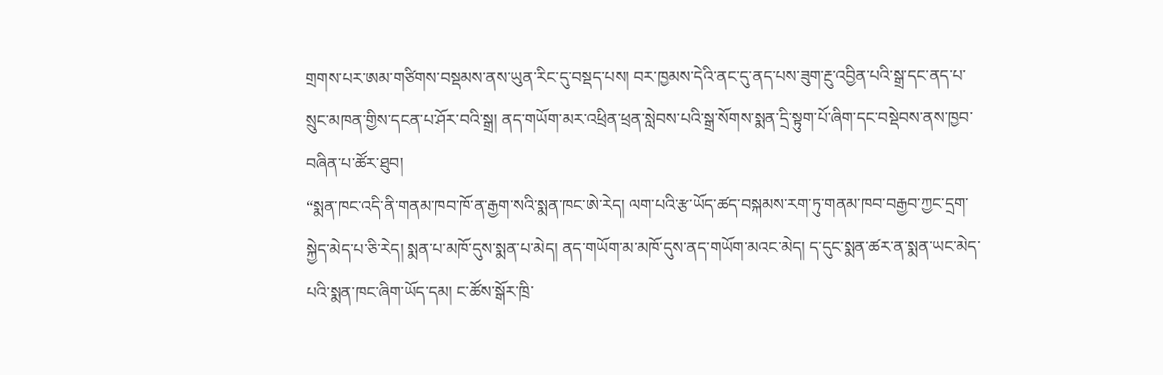གྲགས་པར་ཨམ་གཙིགས་བསྡམས་ནས་ཡུན་རིང་དུ་བསྡད་པས། བར་ཁྱམས་དེའི་ནང་དུ་ནད་པས་ཟུག་རྔུ་འབྱིན་པའི་སྒྲ་དང་ནད་པ་སྲུང་མཁན་གྱིས་དངན་པ་ཤོར་བའི་སྒྲ། ནད་གཡོག་མར་འཕྲིན་ཕྲན་སླེབས་པའི་སྒྲ་སོགས་སྨན་དྲི་སྟུག་པོ་ཞིག་དང་བསྡེབས་ནས་ཁྱབ་བཞིན་པ་ཚོར་ཐུབ།
“སྨན་ཁང་འདི་ནི་གནམ་ཁབ་ཁོ་ན་རྒྱག་སའི་སྨན་ཁང་ཨེ་རེད། ལག་པའི་རྩ་ཡོད་ཚད་བསྐམས་རག་ཏུ་གནམ་ཁབ་བརྒྱབ་ཀྱང་དྲག་སྐྱེད་མེད་པ་ཅི་རེད། སྨན་པ་མཁོ་དུས་སྨན་པ་མེད། ནད་གཡོག་མ་མཁོ་དུས་ནད་གཡོག་མའང་མེད། ད་དུང་སྨན་ཚར་ན་སྨན་ཡང་མེད་པའི་སྨན་ཁང་ཞིག་ཡོད་དམ། ང་ཚོས་སྒོར་ཁྲི་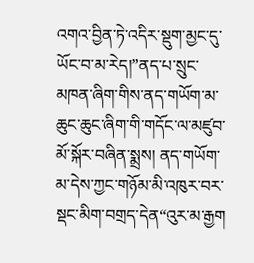འགའ་བྱིན་ཏེ་འདིར་སྡུག་མྱང་དུ་ཡོང་བ་མ་རེད།”ནད་པ་སྲུང་མཁན་ཞིག་གིས་ནད་གཡོག་མ་ཆུང་ཆུང་ཞིག་གི་གདོང་ལ་མཛུབ་མོ་སྐོར་བཞིན་སྨྲས། ནད་གཡོག་མ་དེས་ཀྱང་གཉོམ་མི་འཁུར་བར་སྡང་མིག་བགྲད་དེན“འུར་མ་རྒྱག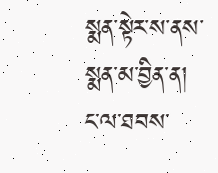སྨན་སྟེར་ས་ནས་སྨན་མ་བྱིན་ན། ང་ལ་ཐབས་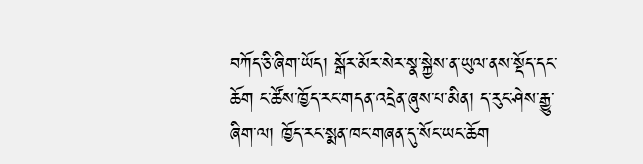བཀོད་ཅི་ཞིག་ཡོད། སྒོར་མོར་སེར་སྣ་སྐྱེས་ན་ཡུལ་ནས་སྡོད་དང་ཆོག ང་ཚོས་ཁྱོད་རང་གདན་འདྲེན་ཞུས་པ་མིན། ད་རུང་ཤེས་རྒྱུ་ཞིག་ལ། ཁྱོད་རང་སྨན་ཁང་གཞན་དུ་སོང་ཡང་ཆོག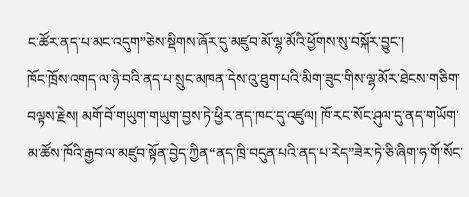ང་ཚོར་ནད་པ་མང་འདུག”ཅེས་སྡིགས་ཞོར་དུ་མཛུབ་མོ་ལྷ་མོའི་ཕྱོགས་སུ་བསྐོར་བྱུང་།
ཁོང་ཁྲོས་འགད་ལ་ཉེ་བའི་ནད་པ་སྲུང་མཁན་དེས་འུ་ཐུག་པའི་མིག་ཟུང་གིས་ལྷ་མོར་ཐེངས་གཅིག་བལྟས་རྗེས། མགོ་བོ་གཡུག་གཡུག་བྱས་ཏེ་ཕྱིར་ནད་ཁང་དུ་འཛུལ། ཁོ་རང་སོང་ཤུལ་དུ་ནད་གཡོག་མ་ཚོས་ཁོའི་རྒྱབ་ལ་མཛུབ་སྟོན་བྱེད་ཀྱིན“ནད་ཁྲི་བདུན་པའི་ནད་པ་རེད”ཟེར་ཏེ་ཅི་ཞིག་ཧ་གོ་སོང་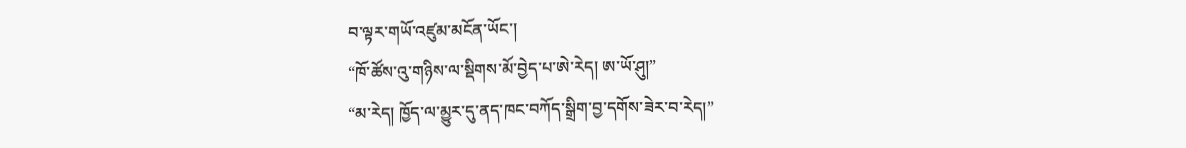བ་ལྟར་གཡོ་འཛུམ་མངོན་ཡོང་།
“ཁོ་ཚོས་འུ་གཉིས་ལ་སྡིགས་མོ་བྱེད་པ་ཨེ་རེད། ཨ་ཡོ་ཤུ།”
“མ་རེད། ཁྱོད་ལ་མྱུར་དུ་ནད་ཁང་བཀོད་སྒྲིག་བྱ་དགོས་ཟེར་བ་རེད།”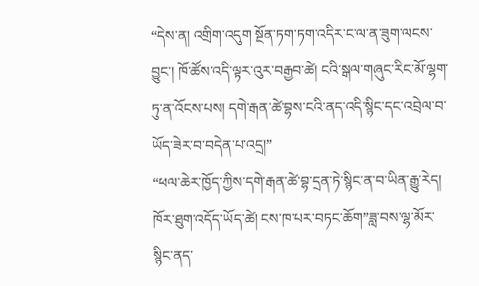“དེས་ན། འགྲིག་འདུག སྔོན་ཏག་ཏག་འདིར་ང་ལ་ན་ཟུག་ལངས་བྱུང་། ཁོ་ཚོས་འདི་ལྟར་འུར་བརྒྱབ་ཚེ། ངའི་སྒལ་གཞུང་རིང་མོ་ལྷག་ཏུ་ན་འོངས་པས། དགེ་རྒན་ཚེ་བྷས་ངའི་ནད་འདི་སྙིང་དང་འབྲེལ་བ་ཡོད་ཟེར་བ་བདེན་པ་འདྲ།”
“ཕལ་ཆེར་ཁྱོད་ཀྱིས་དགེ་རྒན་ཚེ་བྷ་དྲན་ཏེ་སྙིང་ན་བ་ཡིན་རྒྱུ་རེད། ཁོར་ཐུག་འདོད་ཡོད་ཚེ། ངས་ཁ་པར་བཏང་ཆོག”ཟླ་བས་ལྷ་མོར་སྙིང་ནད་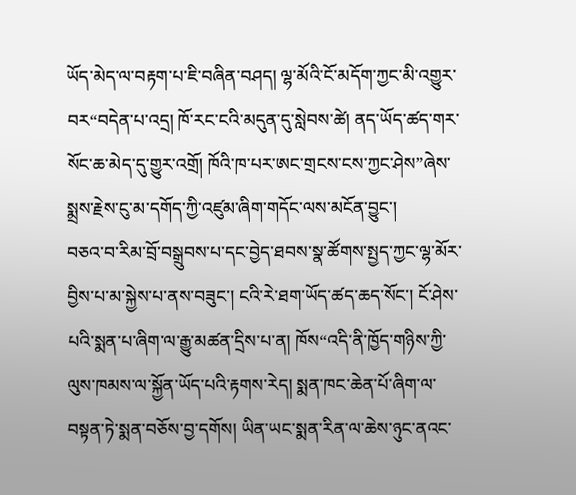ཡོད་མེད་ལ་བརྟག་པ་ཇི་བཞིན་བཤད། ལྷ་མོའི་ངོ་མདོག་ཀྱང་མི་འགྱུར་བར“བདེན་པ་འདྲ། ཁོ་རང་ངའི་མདུན་དུ་སླེབས་ཚེ། ནད་ཡོད་ཚད་གར་སོང་ཆ་མེད་དུ་གྱུར་འགྲོ། ཁོའི་ཁ་པར་ཨང་གྲངས་ངས་ཀྱང་ཤེས”ཞེས་སྨྲས་རྗེས་ངུ་མ་དགོད་ཀྱི་འཛུམ་ཞིག་གདོང་ལས་མངོན་བྱུང་།
བཅའ་བ་རིམ་བྲོ་བསྒྲུབས་པ་དང་བྱེད་ཐབས་སྣ་ཚོགས་སྤྱད་ཀྱང་ལྷ་མོར་བྱིས་པ་མ་སྐྱེས་པ་ནས་བཟུང་། ངའི་རེ་ཐག་ཡོད་ཚད་ཆད་སོང་། ངོ་ཤེས་པའི་སྨན་པ་ཞིག་ལ་རྒྱུ་མཚན་དྲིས་པ་ན། ཁོས“འདི་ནི་ཁྱོད་གཉིས་ཀྱི་ལུས་ཁམས་ལ་སྐྱོན་ཡོད་པའི་རྟགས་རེད། སྨན་ཁང་ཆེན་པོ་ཞིག་ལ་བསྟན་ཏེ་སྨན་བཅོས་བྱ་དགོས། ཡིན་ཡང་སྨན་རིན་ལ་ཆེས་ཉུང་ནའང་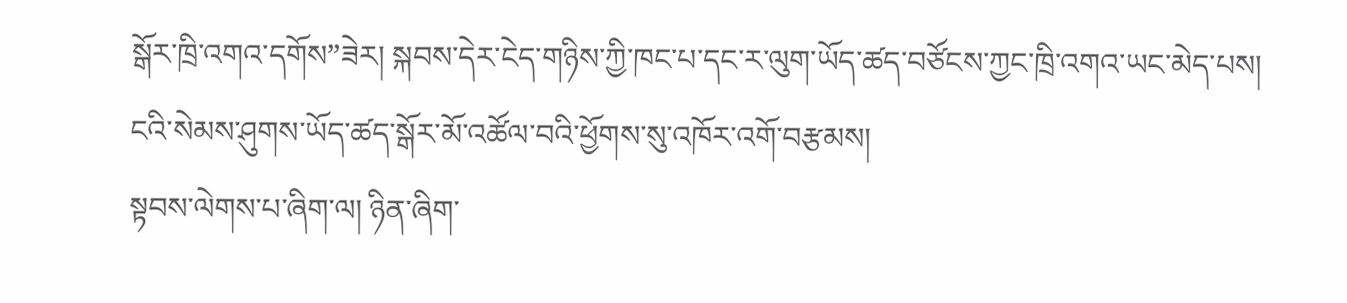སྒོར་ཁྲི་འགའ་དགོས”ཟེར། སྐབས་དེར་ངེད་གཉིས་ཀྱི་ཁང་པ་དང་ར་ལུག་ཡོད་ཚད་བཙོངས་ཀྱང་ཁྲི་འགའ་ཡང་མེད་པས། ངའི་སེམས་ཤུགས་ཡོད་ཚད་སྒོར་མོ་འཚོལ་བའི་ཕྱོགས་སུ་འཁོར་འགོ་བརྩམས།
སྟབས་ལེགས་པ་ཞིག་ལ། ཉིན་ཞིག་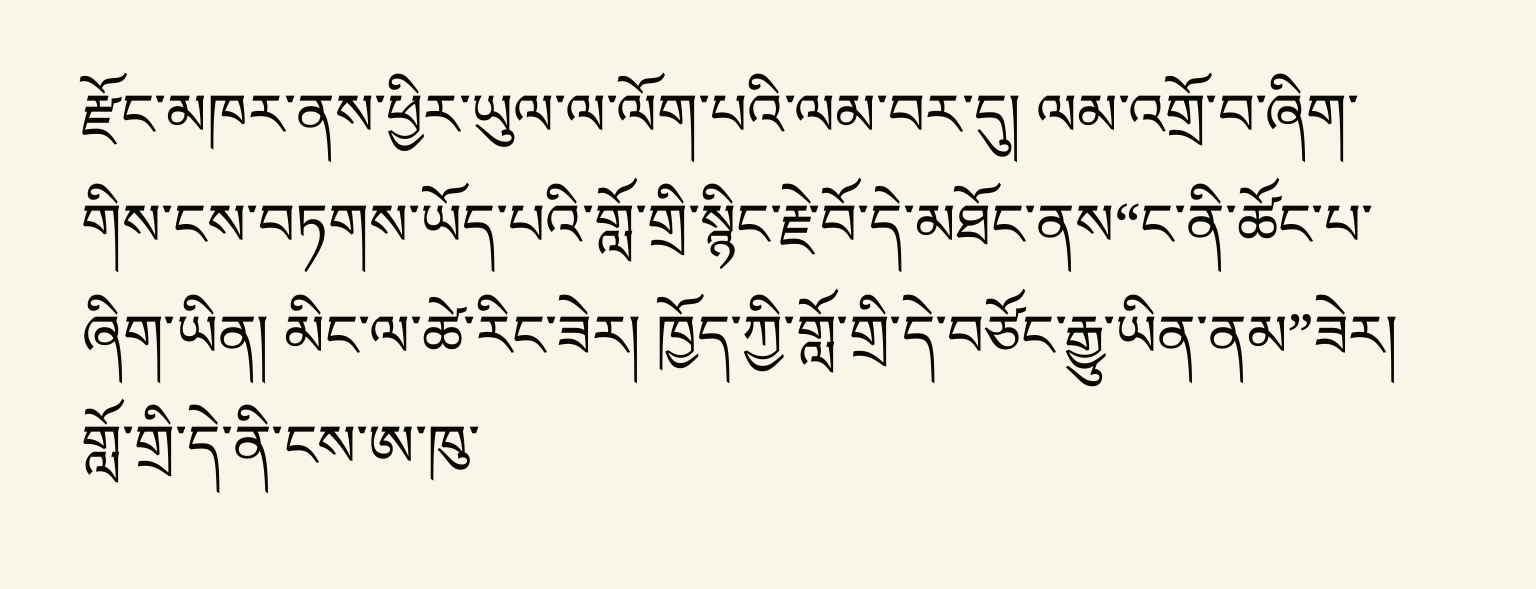རྫོང་མཁར་ནས་ཕྱིར་ཡུལ་ལ་ལོག་པའི་ལམ་བར་དུ། ལམ་འགྲོ་བ་ཞིག་གིས་ངས་བཏགས་ཡོད་པའི་གློ་གྲི་སྙིང་རྗེ་བོ་དེ་མཐོང་ནས“ང་ནི་ཚོང་པ་ཞིག་ཡིན། མིང་ལ་ཚེ་རིང་ཟེར། ཁྱོད་ཀྱི་གློ་གྲི་དེ་བཙོང་རྒྱུ་ཡིན་ནམ”ཟེར། གློ་གྲི་དེ་ནི་ངས་ཨ་ཁུ་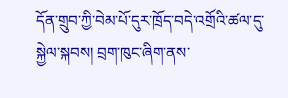དོན་གྲུབ་ཀྱི་བེམ་པོ་དུར་ཁྲོད་བདེ་འགྲོའི་ཚལ་དུ་སྐྱེལ་སྐབས། བྲག་ཁུང་ཞིག་ནས་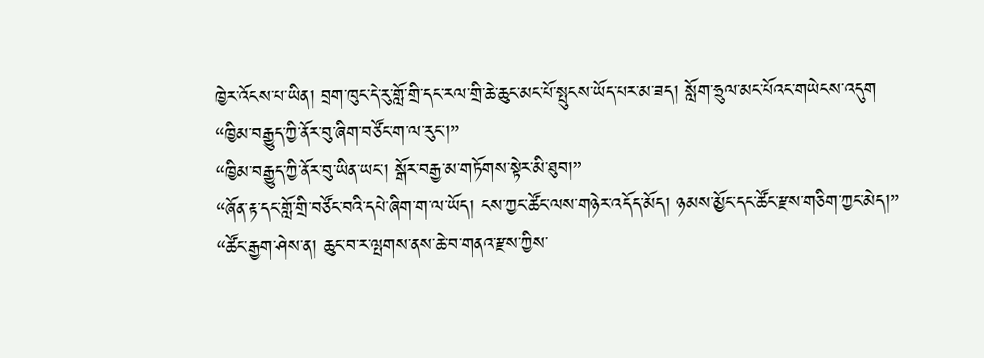ཁྱེར་འོངས་པ་ཡིན། བྲག་ཁུང་དེ་རུ་གློ་གྲི་དང་རལ་གྲི་ཆེ་ཆུང་མང་པོ་སྤུངས་ཡོད་པར་མ་ཟད། སློག་ཧྲུལ་མང་པོའང་གཡེངས་འདུག
“ཁྱིམ་བརྒྱུད་ཀྱི་ནོར་བུ་ཞིག་བཙོང་ག་ལ་རུང་།”
“ཁྱིམ་བརྒྱུད་ཀྱི་ནོར་བུ་ཡིན་ཡང་། སྒོར་བརྒྱ་མ་གཏོགས་སྟེར་མི་ཐུབ།”
“ཞོན་རྟ་དང་གློ་གྲི་བཙོང་བའི་དཔེ་ཞིག་ག་ལ་ཡོད། ངས་ཀྱང་ཚོང་ལས་གཉེར་འདོད་མོད། ཉམས་མྱོང་དང་ཚོང་རྫས་གཅིག་ཀྱང་མེད།”
“ཚོང་རྒྱག་ཤེས་ན། ཆུང་བ་ར་ལྤགས་ནས་ཆེ་བ་གནའ་རྫས་ཀྱིས་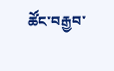ཚོང་བརྒྱབ་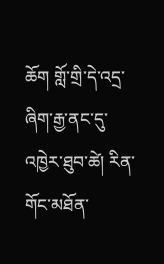ཆོག གློ་གྲི་དེ་འདྲ་ཞིག་རྒྱ་ནང་དུ་འཁྱེར་ཐུབ་ཚེ། རིན་གོང་མཐོན་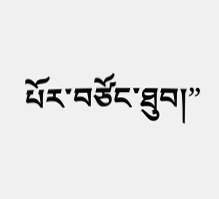པོར་བཙོང་ཐུབ།”